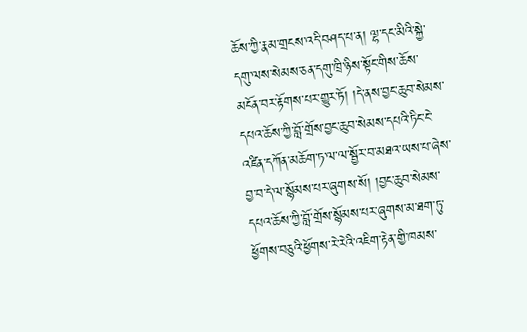ཆོས་ཀྱི་རྣམ་གྲངས་འདི་བཤད་པ་ན། ལྷ་དང་མིའི་སྐྱེ་དགུ་ལས་སེམས་ཅན་དགུ་ཁྲི་ཉིས་སྟོང་གིས་ཆོས་མངོན་བར་རྟོགས་པར་གྱུར་ཏོ། །དེ་ནས་བྱང་ཆུབ་སེམས་དཔའ་ཆོས་ཀྱི་བློ་གྲོས་བྱང་ཆུབ་སེམས་དཔའི་ཏིང་ངེ་འཛིན་དཀོན་མཆོག་ཏ་ལ་ལ་སྦྱོར་བ་མཐའ་ཡས་པ་ཞེས་བྱ་བ་དེ་ལ་སྙོམས་པར་ཞུགས་སོ། །བྱང་ཆུབ་སེམས་དཔའ་ཆོས་ཀྱི་བློ་གྲོས་སྙོམས་པར་ཞུགས་མ་ཐག་ཏུ་ཕྱོགས་བཅུའི་ཕྱོགས་རེ་རེའི་འཇིག་རྟེན་གྱི་ཁམས་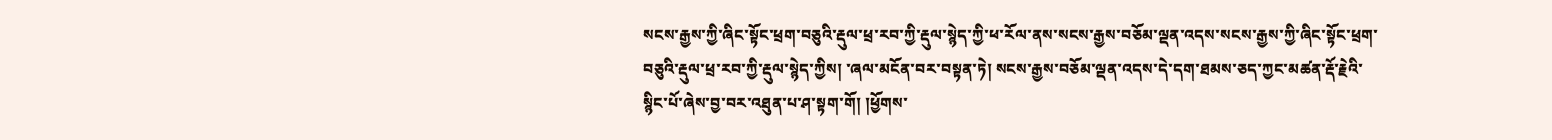སངས་རྒྱས་ཀྱི་ཞིང་སྟོང་ཕྲག་བཅུའི་རྡུལ་ཕྲ་རབ་ཀྱི་རྡུལ་སྙེད་ཀྱི་ཕ་རོལ་ནས་སངས་རྒྱས་བཅོམ་ལྡན་འདས་སངས་རྒྱས་ཀྱི་ཞིང་སྟོང་ཕྲག་བཅུའི་རྡུལ་ཕྲ་རབ་ཀྱི་རྡུལ་སྙེད་ཀྱིས། ་ཞལ་མངོན་བར་བསྟན་ཏེ། སངས་རྒྱས་བཅོམ་ལྡན་འདས་དེ་དག་ཐམས་ཅད་ཀྱང་མཚན་རྡོ་རྗེའི་སྙིང་པོ་ཞེས་བྱ་བར་འཐུན་པ་ཤ་སྟག་གོ། །ཕྱོགས་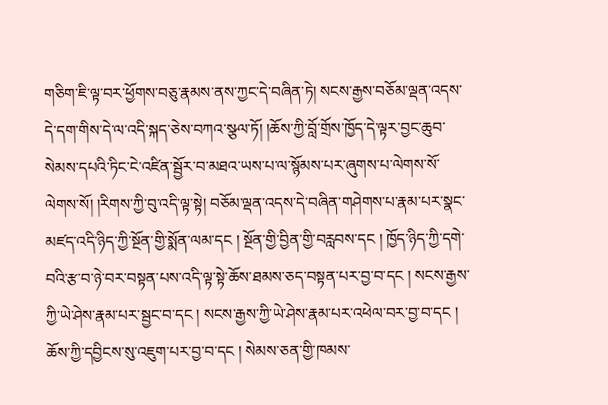གཅིག་ཇི་ལྟ་བར་ཕྱོགས་བཅུ་རྣམས་ནས་ཀྱང་དེ་བཞིན་ཏེ། སངས་རྒྱས་བཅོམ་ལྡན་འདས་དེ་དག་གིས་དེ་ལ་འདི་སྐད་ཅེས་བཀའ་སྩལ་ཏོ། །ཆོས་ཀྱི་བློ་གྲོས་ཁྱོད་དེ་ལྟར་བྱང་ཆུབ་སེམས་དཔའི་ཏིང་ངེ་འཛིན་སྦྱོར་བ་མཐའ་ཡས་པ་ལ་སྙོམས་པར་ཞུགས་པ་ལེགས་སོ་ལེགས་སོ། །རིགས་ཀྱི་བུ་འདི་ལྟ་སྟེ། བཅོམ་ལྡན་འདས་དེ་བཞིན་གཤེགས་པ་རྣམ་པར་སྣང་མཛད་འདི་ཉིད་ཀྱི་སྔོན་གྱི་སྨོན་ལམ་དང ། སྔོན་གྱི་བྱིན་གྱི་བརླབས་དང ། ཁྱོད་ཉིད་ཀྱི་དགེ་བའི་རྩ་བ་ཉེ་བར་བསྟན་པས་འདི་ལྟ་སྟེ་ཆོས་ཐམས་ཅད་བསྟན་པར་བྱ་བ་དང ། སངས་རྒྱས་ཀྱི་ཡེ་ཤེས་རྣམ་པར་སྦྱང་བ་དང ། སངས་རྒྱས་ཀྱི་ཡེ་ཤེས་རྣམ་པར་འཕེལ་བར་བྱ་བ་དང ། ཆོས་ཀྱི་དབྱིངས་སུ་འཇུག་པར་བྱ་བ་དང ། སེམས་ཅན་གྱི་ཁམས་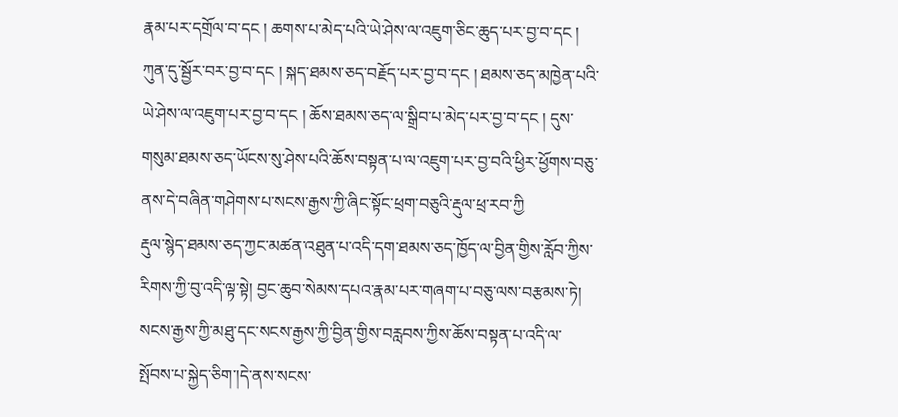རྣམ་པར་དགྲོལ་བ་དང ། ཆགས་པ་མེད་པའི་ཡེ་ཤེས་ལ་འཇུག་ཅིང་ཆུད་པར་བྱ་བ་དང ། ཀུན་དུ་སྦྱོར་བར་བྱ་བ་དང ། སྐད་ཐམས་ཅད་བརྗོད་པར་བྱ་བ་དང ། ཐམས་ཅད་མཁྱེན་པའི་ཡེ་ཤེས་ལ་འཇུག་པར་བྱ་བ་དང ། ཆོས་ཐམས་ཅད་ལ་སྒྲིབ་པ་མེད་པར་བྱ་བ་དང ། དུས་གསུམ་ཐམས་ཅད་ཡོངས་སུ་ཤེས་པའི་ཆོས་བསྟན་པ་ལ་འཇུག་པར་བྱ་བའི་ཕྱིར་ཕྱོགས་བཅུ་ནས་དེ་བཞིན་གཤེགས་པ་སངས་རྒྱས་ཀྱི་ཞིང་སྟོང་ཕྲག་བཅུའི་རྡུལ་ཕྲ་རབ་ཀྱི
རྡུལ་སྙེད་ཐམས་ཅད་ཀྱང་མཚན་འཐུན་པ་འདི་དག་ཐམས་ཅད་ཁྱོད་ལ་བྱིན་གྱིས་རློབ་ཀྱིས་རིགས་ཀྱི་བུ་འདི་ལྟ་སྟེ། བྱང་ཆུབ་སེམས་དཔའ་རྣམ་པར་གཞག་པ་བཅུ་ལས་བརྩམས་ཏེ། སངས་རྒྱས་ཀྱི་མཐུ་དང་སངས་རྒྱས་ཀྱི་བྱིན་གྱིས་བརླབས་ཀྱིས་ཆོས་བསྟན་པ་འདི་ལ་སྤོབས་པ་སྐྱེད་ཅིག་།དེ་ནས་སངས་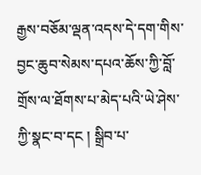རྒྱས་བཅོམ་ལྡན་འདས་དེ་དག་གིས་བྱང་ཆུབ་སེམས་དཔའ་ཆོས་ཀྱི་བློ་གྲོས་ལ་ཐོགས་པ་མེད་པའི་ཡེ་ཤེས་ཀྱི་སྣང་བ་དང ། སྒྲིབ་པ་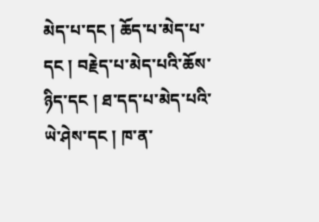མེད་པ་དང ། ཆོད་པ་མེད་པ་དང ། བརྗེད་པ་མེད་པའི་ཆོས་ཉིད་དང ། ཐ་དད་པ་མེད་པའི་ཡེ་ཤེས་དང ། ཁ་ན་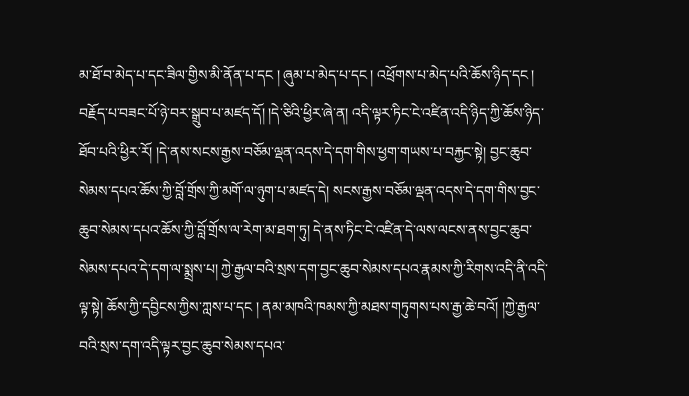མ་ཐོ་བ་མེད་པ་དང་ཟིལ་གྱིས་མི་ནོན་པ་དང ། ཞུམ་པ་མེད་པ་དང ། འཕྲོགས་པ་མེད་པའི་ཆོས་ཉིད་དང ། བརྗོད་པ་བཟང་པོ་ཉེ་བར་སྒྲུབ་པ་མཛད་དོ། །དེ་ཅིའི་ཕྱིར་ཞེ་ན། འདི་ལྟར་ཏིང་ངེ་འཛིན་འདི་ཉིད་ཀྱི་ཆོས་ཉིད་ཐོབ་པའི་ཕྱིར་རོ། །དེ་ནས་སངས་རྒྱས་བཅོམ་ལྡན་འདས་དེ་དག་གིས་ཕྱག་གཡས་པ་བརྐྱང་སྟེ། བྱང་ཆུབ་སེམས་དཔའ་ཆོས་ཀྱི་བློ་གྲོས་ཀྱི་མགོ་ལ་ཉུག་པ་མཛད་དེ། སངས་རྒྱས་བཅོམ་ལྡན་འདས་དེ་དག་གིས་བྱང་ཆུབ་སེམས་དཔའ་ཆོས་ཀྱི་བློ་གྲོས་ལ་རེག་མ་ཐག་ཏུ། དེ་ནས་ཏིང་ངེ་འཛིན་དེ་ལས་ལངས་ནས་བྱང་ཆུབ་སེམས་དཔའ་དེ་དག་ལ་སྨྲས་པ། ཀྱེ་རྒྱལ་བའི་སྲས་དག་བྱང་ཆུབ་སེམས་དཔའ་རྣམས་ཀྱི་རིགས་འདི་ནི་འདི་ལྟ་སྟེ། ཆོས་ཀྱི་དབྱིངས་ཀྱིས་ཀླས་པ་དང ། ནམ་མཁའི་ཁམས་ཀྱི་མཐས་གཏུགས་པས་རྒྱ་ཆེ་བའོ། །ཀྱེ་རྒྱལ་བའི་སྲས་དག་འདི་ལྟར་བྱང་ཆུབ་སེམས་དཔའ་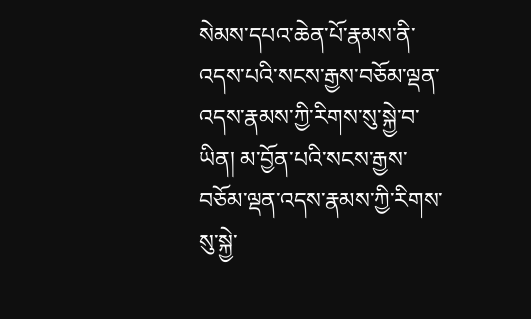སེམས་དཔའ་ཆེན་པོ་རྣམས་ནི་འདས་པའི་སངས་རྒྱས་བཅོམ་ལྡན་འདས་རྣམས་ཀྱི་རིགས་སུ་སྐྱེ་བ་ཡིན། མ་བྱོན་པའི་སངས་རྒྱས་བཅོམ་ལྡན་འདས་རྣམས་ཀྱི་རིགས་སུ་སྐྱེ་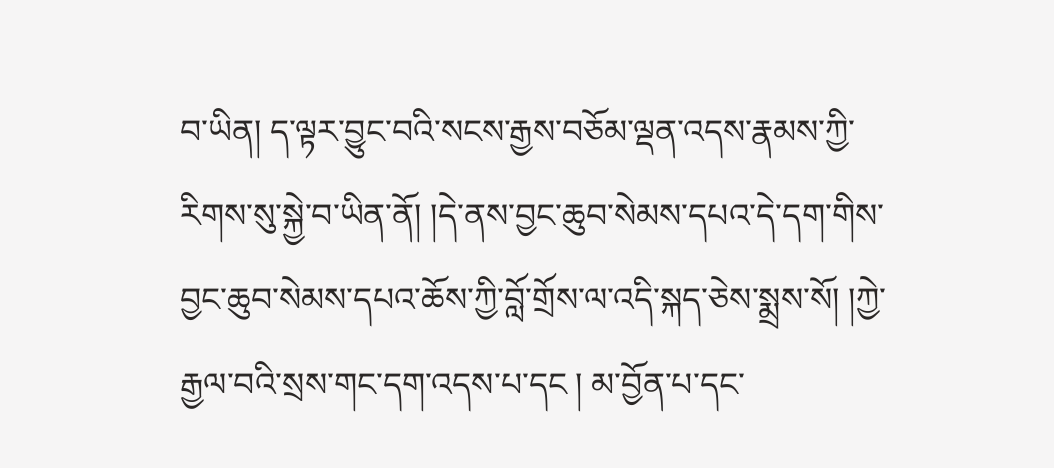བ་ཡིན། ད་ལྟར་བྱུང་བའི་སངས་རྒྱས་བཅོམ་ལྡན་འདས་རྣམས་ཀྱི་རིགས་སུ་སྐྱེ་བ་ཡིན་ནོ། །དེ་ནས་བྱང་ཆུབ་སེམས་དཔའ་དེ་དག་གིས་བྱང་ཆུབ་སེམས་དཔའ་ཆོས་ཀྱི་བློ་གྲོས་ལ་འདི་སྐད་ཅེས་སྨྲས་སོ། །ཀྱེ་རྒྱལ་བའི་སྲས་གང་དག་འདས་པ་དང ། མ་བྱོན་པ་དང་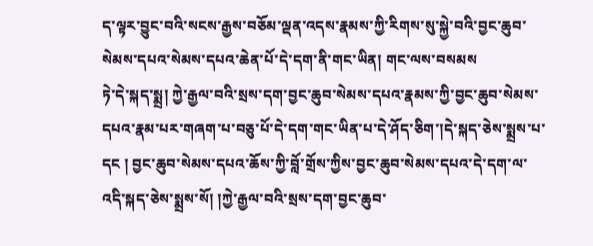ད་ལྟར་བྱུང་བའི་སངས་རྒྱས་བཅོམ་ལྡན་འདས་རྣམས་ཀྱི་རིགས་སུ་སྐྱེ་བའི་བྱང་ཆུབ་སེམས་དཔའ་སེམས་དཔའ་ཆེན་པོ་དེ་དག་ནི་གང་ཡིན། གང་ལས་བསམས
ཏེ་དེ་སྐད་སྨྲ། ཀྱེ་རྒྱལ་བའི་སྲས་དག་བྱང་ཆུབ་སེམས་དཔའ་རྣམས་ཀྱི་བྱང་ཆུབ་སེམས་དཔའ་རྣམ་པར་གཞག་པ་བཅུ་པོ་དེ་དག་གང་ཡིན་པ་དེ་ཤོད་ཅིག་།དེ་སྐད་ཅེས་སྨྲས་པ་དང ། བྱང་ཆུབ་སེམས་དཔའ་ཆོས་ཀྱི་བློ་གྲོས་ཀྱིས་བྱང་ཆུབ་སེམས་དཔའ་དེ་དག་ལ་འདི་སྐད་ཅེས་སྨྲས་སོ། །ཀྱེ་རྒྱལ་བའི་སྲས་དག་བྱང་ཆུབ་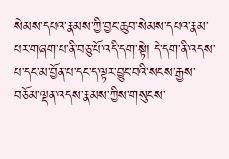སེམས་དཔའ་རྣམས་ཀྱི་བྱང་ཆུབ་སེམས་དཔའ་རྣམ་པར་གཞག་པ་ནི་བཅུ་པོ་འདི་དག་སྟེ། དེ་དག་ནི་འདས་པ་དང་མ་བྱོན་པ་དང་ད་ལྟར་བྱུང་བའི་སངས་རྒྱས་བཅོམ་ལྡན་འདས་རྣམས་ཀྱིས་གསུངས་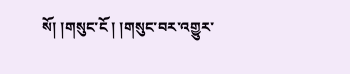སོ། །གསུང་ངོ ། །གསུང་བར་འགྱུར་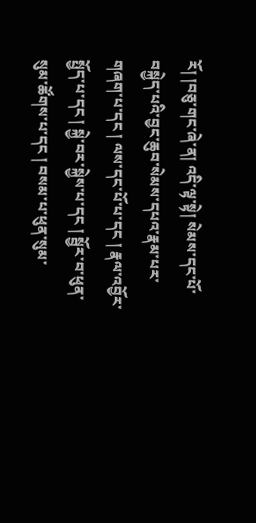རོ། །བཅུ་གང་ཞེ་ན། འདི་ལྟ་སྟེ། སེམས་དང་པོ་བསྐྱེད་པའི་བྱང་ཆུབ་སེམས་དཔའ་རྣམ་པར་གཞག་པ་དང ། ལས་དང་པོ་པ་དང ། རྣལ་འབྱོར་སྤྱོད་པ་དང ། སྐྱེ་བར་སྐྱེས་པ་དང ། སྦྱོར་བ་ཕུན་སུམ་ཚོགས་པ་དང ། བསམ་པ་ཕུན་སུམ་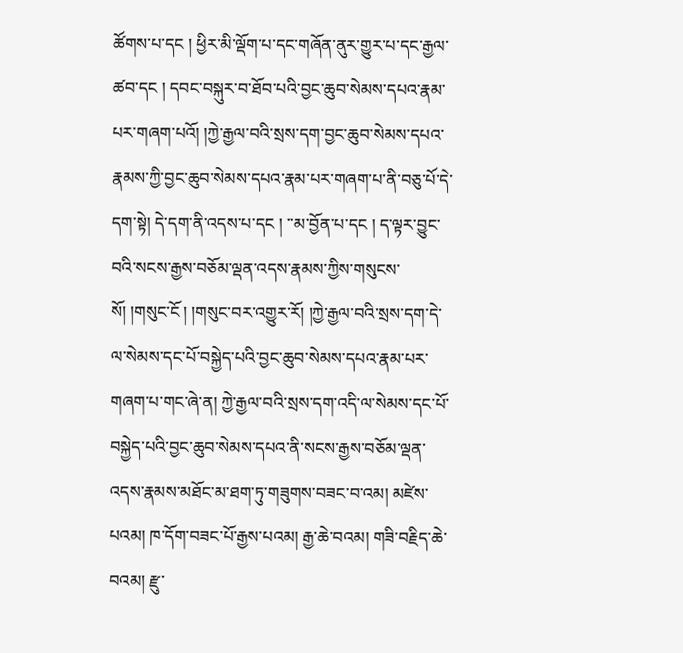ཚོགས་པ་དང ། ཕྱིར་མི་ལྡོག་པ་དང་གཞོན་ནུར་གྱུར་པ་དང་རྒྱལ་ཚབ་དང ། དབང་བསྐུར་བ་ཐོབ་པའི་བྱང་ཆུབ་སེམས་དཔའ་རྣམ་པར་གཞག་པའོ། །ཀྱེ་རྒྱལ་བའི་སྲས་དག་བྱང་ཆུབ་སེམས་དཔའ་རྣམས་ཀྱི་བྱང་ཆུབ་སེམས་དཔའ་རྣམ་པར་གཞག་པ་ནི་བཅུ་པོ་དེ་དག་སྟེ། དེ་དག་ནི་འདས་པ་དང ། ་་མ་བྱོན་པ་དང ། ད་ལྟར་བྱུང་བའི་སངས་རྒྱས་བཅོམ་ལྡན་འདས་རྣམས་ཀྱིས་གསུངས་སོ། །གསུང་ངོ ། །གསུང་བར་འགྱུར་རོ། །ཀྱེ་རྒྱལ་བའི་སྲས་དག་དེ་ལ་སེམས་དང་པོ་བསྐྱེད་པའི་བྱང་ཆུབ་སེམས་དཔའ་རྣམ་པར་གཞག་པ་གང་ཞེ་ན། ཀྱེ་རྒྱལ་བའི་སྲས་དག་འདི་ལ་སེམས་དང་པོ་བསྐྱེད་པའི་བྱང་ཆུབ་སེམས་དཔའ་ནི་སངས་རྒྱས་བཅོམ་ལྡན་འདས་རྣམས་མཐོང་མ་ཐག་ཏུ་གཟུགས་བཟང་བ་འམ། མཛེས་པའམ། ཁ་དོག་བཟང་པོ་རྒྱས་པའམ། རྒྱ་ཆེ་བའམ། གཟི་བརྗིད་ཆེ་བའམ། རྫུ་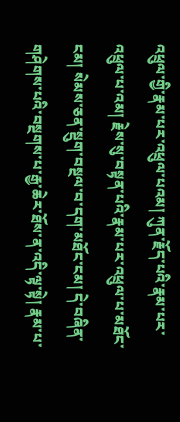འཕྲུལ་གྱི་རྣམ་པར་འཕྲུལ་པའམ། ཀུན་རྗོད་པའི་རྣམ་པར་འཕྲུལ་པ་འམ། རྗེས་སུ་བསྟན་པའི་རྣམ་པར་འཕྲུལ་པ་མཐོང་ངམ། སེམས་ཅན་སྡུག་བསྔལ་བ་དག་མཐོང་ངམ། དེ་བཞིན་གཤེགས་པའི་བསྔགས་པ་རྒྱ་ཆེར་ཐོས་ན་འདི་ལྟ་སྟེ། རྣམ་པ་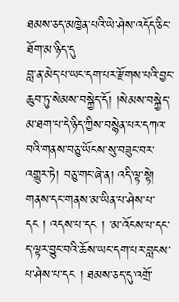ཐམས་ཅད་མཁྱེན་པའི་ཡེ་ཤེས་འདོད་ཅིང་ཐོག་མ་ཉིད་དུ
བླ་ན་མེད་པ་ཡང་དག་པར་རྫོགས་པའི་བྱང་ཆུབ་ཏུ་སེམས་བསྐྱེད་དོ། །སེམས་བསྐྱེད་མ་ཐག་པ་དེ་ཉིད་ཀྱིས་བསྙེན་པར་དཀའ་བའི་གནས་བཅུ་ཡོངས་སུ་བཟུང་བར་འགྱུར་ཏེ། བཅུ་གང་ཞེ་ན། འདི་ལྟ་སྟེ། གནས་དང་གནས་མ་ཡིན་པ་ཤེས་པ་དང ། འདས་པ་དང ། ་མ་འོངས་པ་དང་ད་ལྟར་བྱུང་བའི་ཆོས་ཡང་དག་པར་བླངས་པ་ཤེས་པ་དང ། ཐམས་ཅད་དུ་འགྲོ་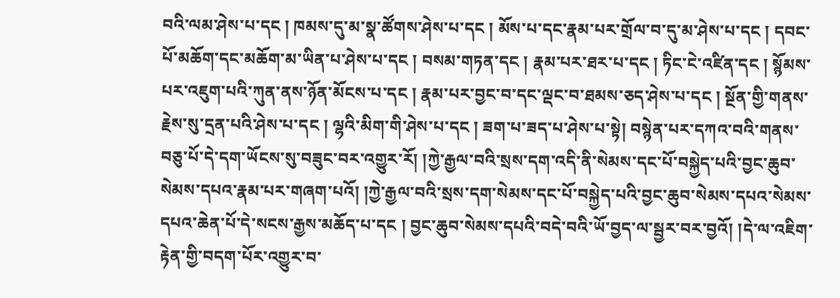བའི་ལམ་ཤེས་པ་དང ། ཁམས་དུ་མ་སྣ་ཚོགས་ཤེས་པ་དང ། མོས་པ་དང་རྣམ་པར་གྲོལ་བ་དུ་མ་ཤེས་པ་དང ། དབང་པོ་མཆོག་དང་མཆོག་མ་ཡིན་པ་ཤེས་པ་དང ། བསམ་གཏན་དང ། རྣམ་པར་ཐར་པ་དང ། ཏིང་ངེ་འཛིན་དང ། སྙོམས་པར་འཇུག་པའི་ཀུན་ནས་ཉོན་མོངས་པ་དང ། རྣམ་པར་བྱང་བ་དང་ལྡང་བ་ཐམས་ཅད་ཤེས་པ་དང ། སྔོན་གྱི་གནས་རྗེས་སུ་དྲན་པའི་ཤེས་པ་དང ། ལྷའི་མིག་གི་ཤེས་པ་དང ། ཟག་པ་ཟད་པ་ཤེས་པ་སྟེ། བསྙེན་པར་དཀའ་བའི་གནས་བཅུ་པོ་དེ་དག་ཡོངས་སུ་བཟུང་བར་འགྱུར་རོ། །ཀྱེ་རྒྱལ་བའི་སྲས་དག་འདི་ནི་སེམས་དང་པོ་བསྐྱེད་པའི་བྱང་ཆུབ་སེམས་དཔའ་རྣམ་པར་གཞག་པའོ། །ཀྱེ་རྒྱལ་བའི་སྲས་དག་སེམས་དང་པོ་བསྐྱེད་པའི་བྱང་ཆུབ་སེམས་དཔའ་སེམས་དཔའ་ཆེན་པོ་དེ་སངས་རྒྱས་མཆོད་པ་དང ། བྱང་ཆུབ་སེམས་དཔའི་བདེ་བའི་ཡོ་བྱད་ལ་སྦྱར་བར་བྱའོ། །དེ་ལ་འཇིག་རྟེན་གྱི་བདག་པོར་འགྱུར་བ་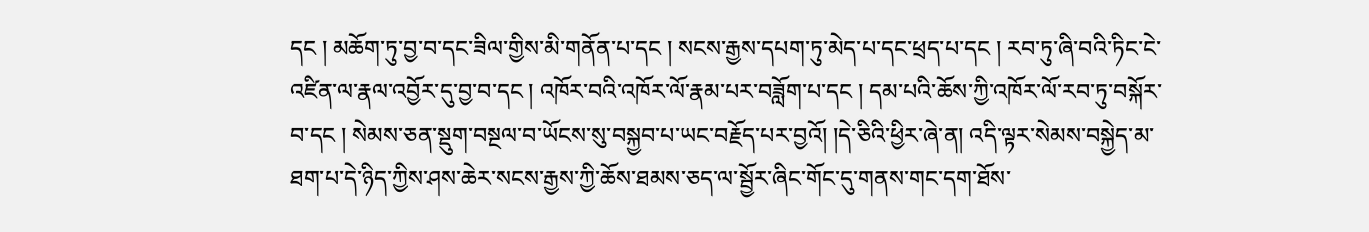དང ། མཆོག་ཏུ་བྱ་བ་དང་ཟིལ་གྱིས་མི་གནོན་པ་དང ། སངས་རྒྱས་དཔག་ཏུ་མེད་པ་དང་ཕྲད་པ་དང ། རབ་ཏུ་ཞི་བའི་ཏིང་ངེ་འཛིན་ལ་རྣལ་འབྱོར་དུ་བྱ་བ་དང ། འཁོར་བའི་འཁོར་ལོ་རྣམ་པར་བཟློག་པ་དང ། དམ་པའི་ཆོས་ཀྱི་འཁོར་ལོ་རབ་ཏུ་བསྐོར་བ་དང ། སེམས་ཅན་སྡུག་བསྔལ་བ་ཡོངས་སུ་བསྐྱབ་པ་ཡང་བརྗོད་པར་བྱའོ། །དེ་ཅིའི་ཕྱིར་ཞེ་ན། འདི་ལྟར་སེམས་བསྐྱེད་མ་ཐག་པ་དེ་ཉིད་ཀྱིས་ཤས་ཆེར་སངས་རྒྱས་ཀྱི་ཆོས་ཐམས་ཅད་ལ་སྦྱོར་ཞིང་གོང་དུ་གནས་གང་དག་ཐོས་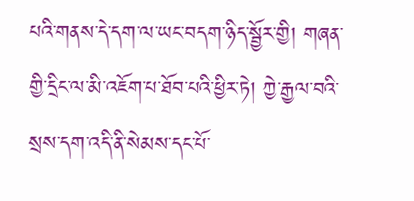པའི་གནས་དེ་དག་ལ་ཡང་བདག་ཉིད་སྦྱོར་གྱི། གཞན་གྱི་དྲིང་ལ་མི་འཇོག་པ་ཐོབ་པའི་ཕྱིར་ཏེ། ཀྱེ་རྒྱལ་བའི་སྲས་དག་འདི་ནི་སེམས་དང་པོ་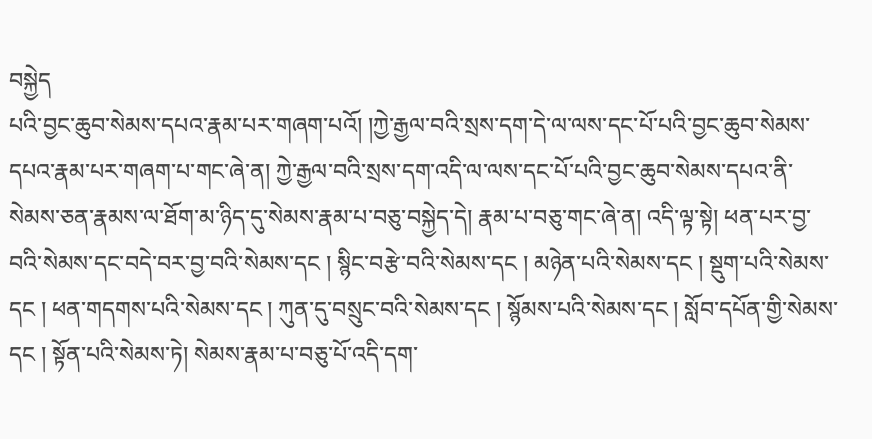བསྐྱེད
པའི་བྱང་ཆུབ་སེམས་དཔའ་རྣམ་པར་གཞག་པའོ། །ཀྱེ་རྒྱལ་བའི་སྲས་དག་དེ་ལ་ལས་དང་པོ་པའི་བྱང་ཆུབ་སེམས་དཔའ་རྣམ་པར་གཞག་པ་གང་ཞེ་ན། ཀྱེ་རྒྱལ་བའི་སྲས་དག་འདི་ལ་ལས་དང་པོ་པའི་བྱང་ཆུབ་སེམས་དཔའ་ནི་སེམས་ཅན་རྣམས་ལ་ཐོག་མ་ཉིད་དུ་སེམས་རྣམ་པ་བཅུ་བསྐྱེད་དེ། རྣམ་པ་བཅུ་གང་ཞེ་ན། འདི་ལྟ་སྟེ། ཕན་པར་བྱ་བའི་སེམས་དང་བདེ་བར་བྱ་བའི་སེམས་དང ། སྙིང་བརྩེ་བའི་སེམས་དང ། མཉེན་པའི་སེམས་དང ། སྡུག་པའི་སེམས་དང ། ཕན་གདགས་པའི་སེམས་དང ། ཀུན་དུ་བསྲུང་བའི་སེམས་དང ། སྙོམས་པའི་སེམས་དང ། སློབ་དཔོན་གྱི་སེམས་དང ། སྟོན་པའི་སེམས་ཏེ། སེམས་རྣམ་པ་བཅུ་པོ་འདི་དག་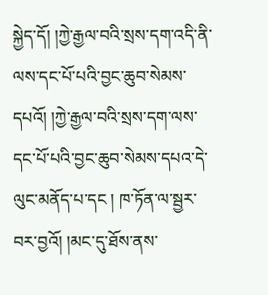སྐྱེད་དོ། །ཀྱེ་རྒྱལ་བའི་སྲས་དག་འདི་ནི་ལས་དང་པོ་པའི་བྱང་ཆུབ་སེམས་དཔའོ། །ཀྱེ་རྒྱལ་བའི་སྲས་དག་ལས་དང་པོ་པའི་བྱང་ཆུབ་སེམས་དཔའ་དེ་ལུང་མནོད་པ་དང ། ཁ་ཏོན་ལ་སྦྱར་བར་བྱའོ། །མང་དུ་ཐོས་ནས་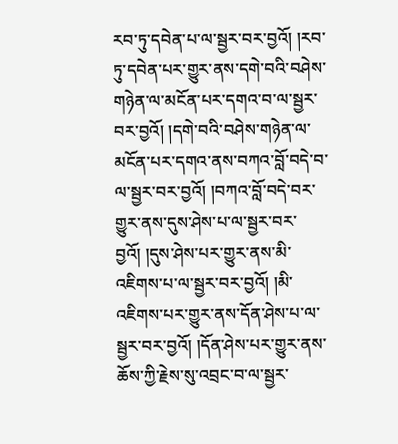རབ་ཏུ་དབེན་པ་ལ་སྦྱར་བར་བྱའོ། །རབ་ཏུ་དབེན་པར་གྱུར་ནས་དགེ་བའི་བཤེས་གཉེན་ལ་མངོན་པར་དགའ་བ་ལ་སྦྱར་བར་བྱའོ། །དགེ་བའི་བཤེས་གཉེན་ལ་མངོན་པར་དགའ་ནས་བཀའ་བློ་བདེ་བ་ལ་སྦྱར་བར་བྱའོ། །བཀའ་བློ་བདེ་བར་གྱུར་ནས་དུས་ཤེས་པ་ལ་སྦྱར་བར་བྱའོ། །དུས་ཤེས་པར་གྱུར་ནས་མི་འཇིགས་པ་ལ་སྦྱར་བར་བྱའོ། །མི་འཇིགས་པར་གྱུར་ནས་དོན་ཤེས་པ་ལ་སྦྱར་བར་བྱའོ། །དོན་ཤེས་པར་གྱུར་ནས་ཆོས་ཀྱི་རྗེས་སུ་འབྲང་བ་ལ་སྦྱར་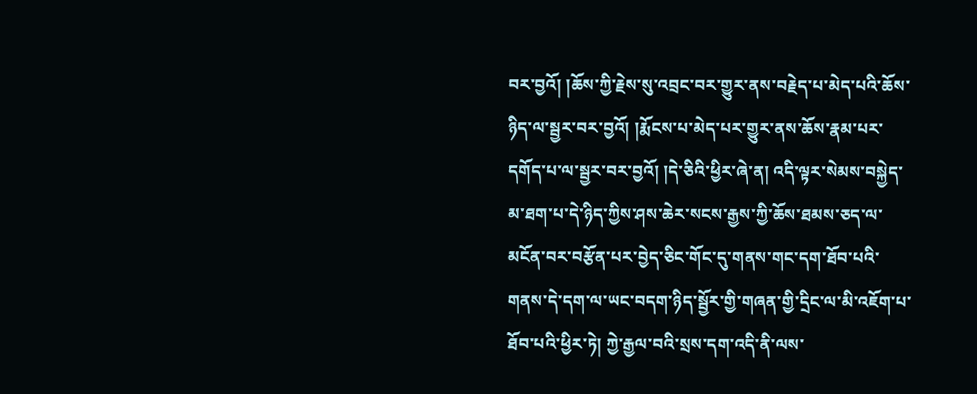བར་བྱའོ། །ཆོས་ཀྱི་རྗེས་སུ་འབྲང་བར་གྱུར་ནས་བརྗེད་པ་མེད་པའི་ཆོས་ཉིད་ལ་སྦྱར་བར་བྱའོ། །རྨོངས་པ་མེད་པར་གྱུར་ནས་ཆོས་རྣམ་པར་དགོད་པ་ལ་སྦྱར་བར་བྱའོ། །དེ་ཅིའི་ཕྱིར་ཞེ་ན། འདི་ལྟར་སེམས་བསྐྱེད་མ་ཐག་པ་དེ་ཉིད་ཀྱིས་ཤས་ཆེར་སངས་རྒྱས་ཀྱི་ཆོས་ཐམས་ཅད་ལ་མངོན་བར་བརྩོན་པར་བྱེད་ཅིང་གོང་དུ་གནས་གང་དག་ཐོབ་པའི་གནས་དེ་དག་ལ་ཡང་བདག་ཉིད་སྦྱོར་གྱི་གཞན་གྱི་དྲིང་ལ་མི་འཇོག་པ་ཐོབ་པའི་ཕྱིར་ཏེ། ཀྱེ་རྒྱལ་བའི་སྲས་དག་འདི་ནི་ལས་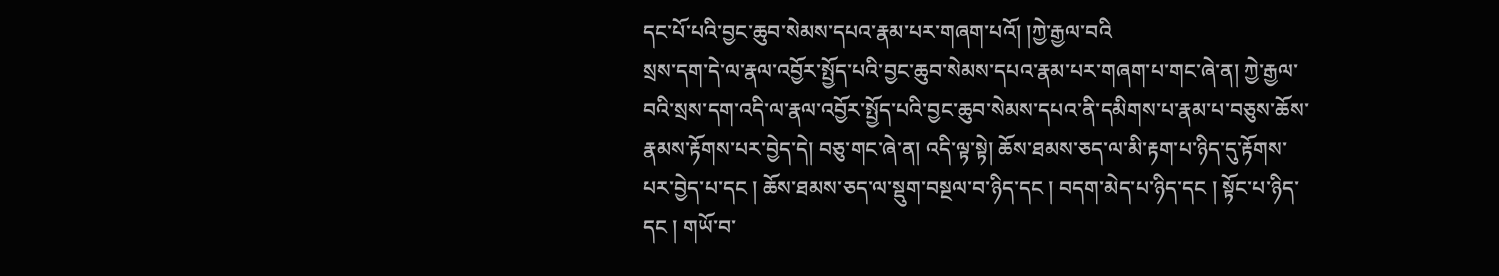དང་པོ་པའི་བྱང་ཆུབ་སེམས་དཔའ་རྣམ་པར་གཞག་པའོ། །ཀྱེ་རྒྱལ་བའི
སྲས་དག་དེ་ལ་རྣལ་འབྱོར་སྤྱོད་པའི་བྱང་ཆུབ་སེམས་དཔའ་རྣམ་པར་གཞག་པ་གང་ཞེ་ན། ཀྱེ་རྒྱལ་བའི་སྲས་དག་འདི་ལ་རྣལ་འབྱོར་སྤྱོད་པའི་བྱང་ཆུབ་སེམས་དཔའ་ནི་དམིགས་པ་རྣམ་པ་བཅུས་ཆོས་རྣམས་རྟོགས་པར་བྱེད་དེ། བཅུ་གང་ཞེ་ན། འདི་ལྟ་སྟེ། ཆོས་ཐམས་ཅད་ལ་མི་རྟག་པ་ཉིད་དུ་རྟོགས་པར་བྱེད་པ་དང ། ཆོས་ཐམས་ཅད་ལ་སྡུག་བསྔལ་བ་ཉིད་དང ། བདག་མེད་པ་ཉིད་དང ། སྟོང་པ་ཉིད་དང ། གཡོ་བ་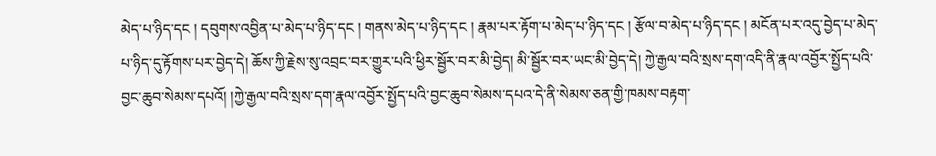མེད་པ་ཉིད་དང ། དབུགས་འབྱིན་པ་མེད་པ་ཉིད་དང ། གནས་མེད་པ་ཉིད་དང ། རྣམ་པར་རྟོག་པ་མེད་པ་ཉིད་དང ། རྩོལ་བ་མེད་པ་ཉིད་དང ། མངོན་པར་འདུ་བྱེད་པ་མེད་པ་ཉིད་དུ་རྟོགས་པར་བྱེད་དེ། ཆོས་ཀྱི་རྗེས་སུ་འབྲང་བར་གྱུར་པའི་ཕྱིར་སྦྱོར་བར་མི་བྱེད། མི་སྦྱོར་བར་ཡང་མི་བྱེད་དེ། ཀྱེ་རྒྱལ་བའི་སྲས་དག་འདི་ནི་རྣལ་འབྱོར་སྤྱོད་པའི་བྱང་ཆུབ་སེམས་དཔའོ། །ཀྱེ་རྒྱལ་བའི་སྲས་དག་རྣལ་འབྱོར་སྤྱོད་པའི་བྱང་ཆུབ་སེམས་དཔའ་དེ་ནི་སེམས་ཅན་གྱི་ཁམས་བརྟག་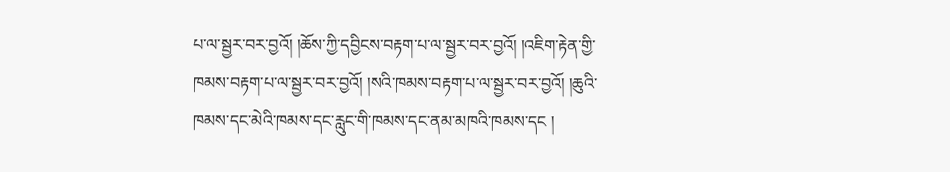པ་ལ་སྦྱར་བར་བྱའོ། །ཆོས་ཀྱི་དབྱིངས་བརྟག་པ་ལ་སྦྱར་བར་བྱའོ། །འཇིག་རྟེན་གྱི་ཁམས་བརྟག་པ་ལ་སྦྱར་བར་བྱའོ། །སའི་ཁམས་བརྟག་པ་ལ་སྦྱར་བར་བྱའོ། །ཆུའི་ཁམས་དང་མེའི་ཁམས་དང་རླུང་གི་ཁམས་དང་ནམ་མཁའི་ཁམས་དང །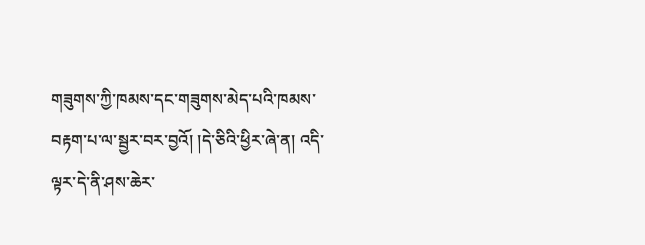གཟུགས་ཀྱི་ཁམས་དང་གཟུགས་མེད་པའི་ཁམས་བརྟག་པ་ལ་སྦྱར་བར་བྱའོ། །དེ་ཅིའི་ཕྱིར་ཞེ་ན། འདི་ལྟར་དེ་ནི་ཤས་ཆེར་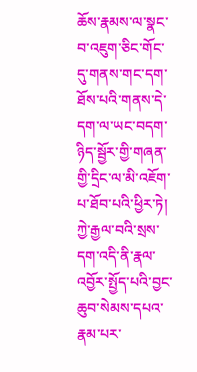ཆོས་རྣམས་ལ་སྣང་བ་འཇུག་ཅིང་གོང་དུ་གནས་གང་དག་ཐོས་པའི་གནས་དེ་དག་ལ་ཡང་བདག་ཉིད་སྦྱོར་གྱི་གཞན་གྱི་དྲིང་ལ་མི་འཇོག་པ་ཐོབ་པའི་ཕྱིར་ཏེ། ཀྱེ་རྒྱལ་བའི་སྲས་དག་འདི་ནི་རྣལ་འབྱོར་སྤྱོད་པའི་བྱང་ཆུབ་སེམས་དཔའ་རྣམ་པར་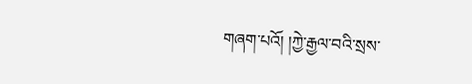གཞག་པའོ། །ཀྱེ་རྒྱལ་བའི་སྲས་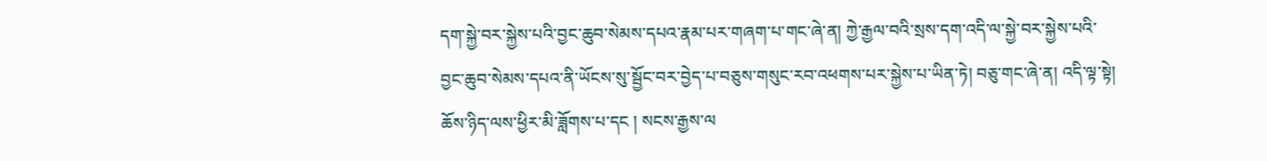དག་སྐྱེ་བར་སྐྱེས་པའི་བྱང་ཆུབ་སེམས་དཔའ་རྣམ་པར་གཞག་པ་གང་ཞེ་ན། ཀྱེ་རྒྱལ་བའི་སྲས་དག་འདི་ལ་སྐྱེ་བར་སྐྱེས་པའི་བྱང་ཆུབ་སེམས་དཔའ་ནི་ཡོངས་སུ་སྦྱོང་བར་བྱེད་པ་བཅུས་གསུང་རབ་འཕགས་པར་སྐྱེས་པ་ཡིན་ཏེ། བཅུ་གང་ཞེ་ན། འདི་ལྟ་སྟེ། ཆོས་ཉིད་ལས་ཕྱིར་མི་ཟློགས་པ་དང ། སངས་རྒྱས་ལ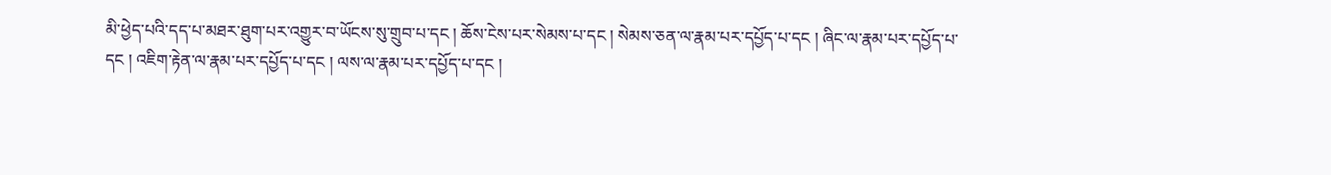མི་ཕྱེད་པའི་དད་པ་མཐར་ཐུག་པར་འགྱུར་བ་ཡོངས་སུ་གྲུབ་པ་དང ། ཆོས་ངེས་པར་སེམས་པ་དང ། སེམས་ཅན་ལ་རྣམ་པར་དཔྱོད་པ་དང ། ཞིང་ལ་རྣམ་པར་དཔྱོད་པ་དང ། འཇིག་རྟེན་ལ་རྣམ་པར་དཔྱོད་པ་དང ། ལས་ལ་རྣམ་པར་དཔྱོད་པ་དང །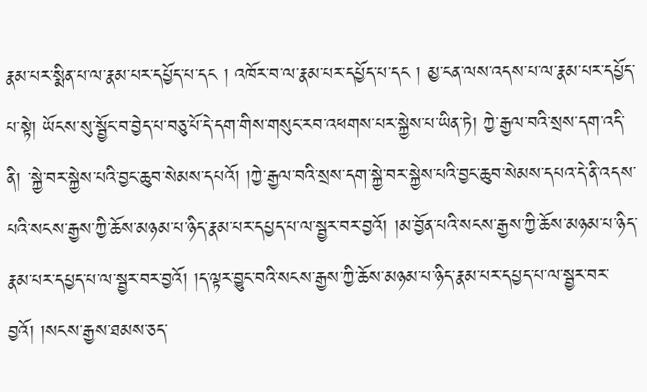རྣམ་པར་སྨིན་པ་ལ་རྣམ་པར་དཔྱོད་པ་དང ། འཁོར་བ་ལ་རྣམ་པར་དཔྱོད་པ་དང ། མྱ་ངན་ལས་འདས་པ་ལ་རྣམ་པར་དཔྱོད་པ་སྟེ། ཡོངས་སུ་སྦྱོང་བ་བྱེད་པ་བཅུ་པོ་དེ་དག་གིས་གསུང་རབ་འཕགས་པར་སྐྱེས་པ་ཡིན་ཏེ། ཀྱེ་རྒྱལ་བའི་སྲས་དག་འདི་ནི། ་སྐྱེ་བར་སྐྱེས་པའི་བྱང་ཆུབ་སེམས་དཔའོ། །ཀྱེ་རྒྱལ་བའི་སྲས་དག་སྐྱེ་བར་སྐྱེས་པའི་བྱང་ཆུབ་སེམས་དཔའ་དེ་ནི་འདས་པའི་སངས་རྒྱས་ཀྱི་ཆོས་མཉམ་པ་ཉིད་རྣམ་པར་དཔྱད་པ་ལ་སྦྱར་བར་བྱའོ། །མ་བྱོན་པའི་སངས་རྒྱས་ཀྱི་ཆོས་མཉམ་པ་ཉིད་རྣམ་པར་དཔྱད་པ་ལ་སྦྱར་བར་བྱའོ། །ད་ལྟར་བྱུང་བའི་སངས་རྒྱས་ཀྱི་ཆོས་མཉམ་པ་ཉིད་རྣམ་པར་དཔྱད་པ་ལ་སྦྱར་བར་བྱའོ། །སངས་རྒྱས་ཐམས་ཅད་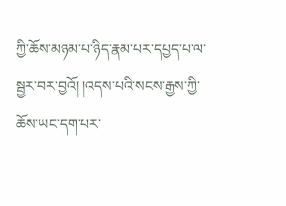ཀྱི་ཆོས་མཉམ་པ་ཉིད་རྣམ་པར་དཔྱད་པ་ལ་སྦྱར་བར་བྱའོ། །འདས་པའི་སངས་རྒྱས་ཀྱི་ཆོས་ཡང་དག་པར་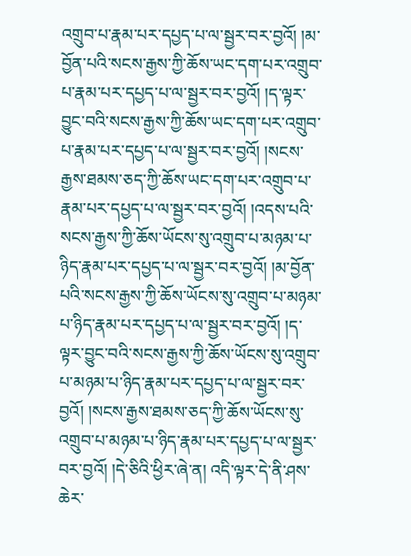འགྲུབ་པ་རྣམ་པར་དཔྱད་པ་ལ་སྦྱར་བར་བྱའོ། །མ་བྱོན་པའི་སངས་རྒྱས་ཀྱི་ཆོས་ཡང་དག་པར་འགྲུབ་པ་རྣམ་པར་དཔྱད་པ་ལ་སྦྱར་བར་བྱའོ། །ད་ལྟར་བྱུང་བའི་སངས་རྒྱས་ཀྱི་ཆོས་ཡང་དག་པར་འགྲུབ་པ་རྣམ་པར་དཔྱད་པ་ལ་སྦྱར་བར་བྱའོ། །སངས་རྒྱས་ཐམས་ཅད་ཀྱི་ཆོས་ཡང་དག་པར་འགྲུབ་པ་རྣམ་པར་དཔྱད་པ་ལ་སྦྱར་བར་བྱའོ། །འདས་པའི་སངས་རྒྱས་ཀྱི་ཆོས་ཡོངས་སུ་འགྲུབ་པ་མཉམ་པ་ཉིད་རྣམ་པར་དཔྱད་པ་ལ་སྦྱར་བར་བྱའོ། །མ་བྱོན་པའི་སངས་རྒྱས་ཀྱི་ཆོས་ཡོངས་སུ་འགྲུབ་པ་མཉམ་པ་ཉིད་རྣམ་པར་དཔྱད་པ་ལ་སྦྱར་བར་བྱའོ། །ད་ལྟར་བྱུང་བའི་སངས་རྒྱས་ཀྱི་ཆོས་ཡོངས་སུ་འགྲུབ་པ་མཉམ་པ་ཉིད་རྣམ་པར་དཔྱད་པ་ལ་སྦྱར་བར་བྱའོ། །སངས་རྒྱས་ཐམས་ཅད་ཀྱི་ཆོས་ཡོངས་སུ་འགྲུབ་པ་མཉམ་པ་ཉིད་རྣམ་པར་དཔྱད་པ་ལ་སྦྱར་བར་བྱའོ། །དེ་ཅིའི་ཕྱིར་ཞེ་ན། འདི་ལྟར་དེ་ནི་ཤས་ཆེར་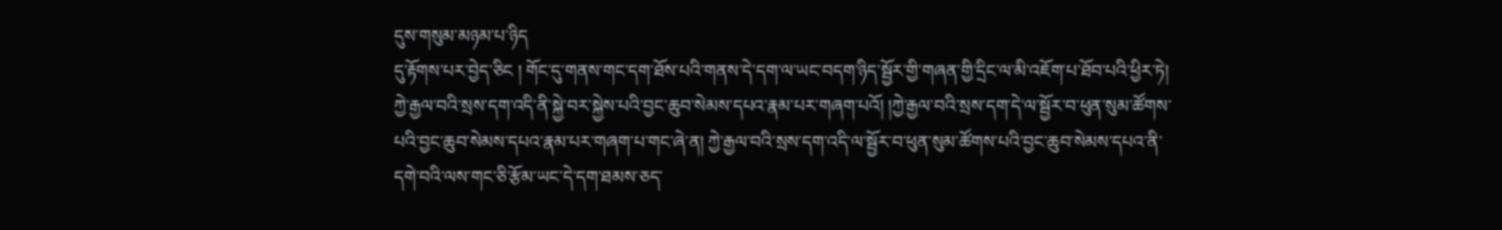དུས་གསུམ་མཉམ་པ་ཉིད
དུ་རྟོགས་པར་བྱེད་ཅིང ། གོང་དུ་གནས་གང་དག་ཐོས་པའི་གནས་དེ་དག་ལ་ཡང་བདག་ཉིད་སྦྱོར་གྱི་གཞན་གྱི་དྲིང་ལ་མི་འཇོག་པ་ཐོབ་པའི་ཕྱིར་ཏེ། ཀྱེ་རྒྱལ་བའི་སྲས་དག་འདི་ནི་སྐྱེ་བར་སྐྱེས་པའི་བྱང་ཆུབ་སེམས་དཔའ་རྣམ་པར་གཞག་པའོ། །ཀྱེ་རྒྱལ་བའི་སྲས་དག་དེ་ལ་སྦྱོར་བ་ཕུན་སུམ་ཚོགས་པའི་བྱང་ཆུབ་སེམས་དཔའ་རྣམ་པར་གཞག་པ་གང་ཞེ་ན། ཀྱེ་རྒྱལ་བའི་སྲས་དག་འདི་ལ་སྦྱོར་བ་ཕུན་སུམ་ཚོགས་པའི་བྱང་ཆུབ་སེམས་དཔའ་ནི་དགེ་བའི་ལས་གང་ཅི་རྩོམ་ཡང་དེ་དག་ཐམས་ཅད་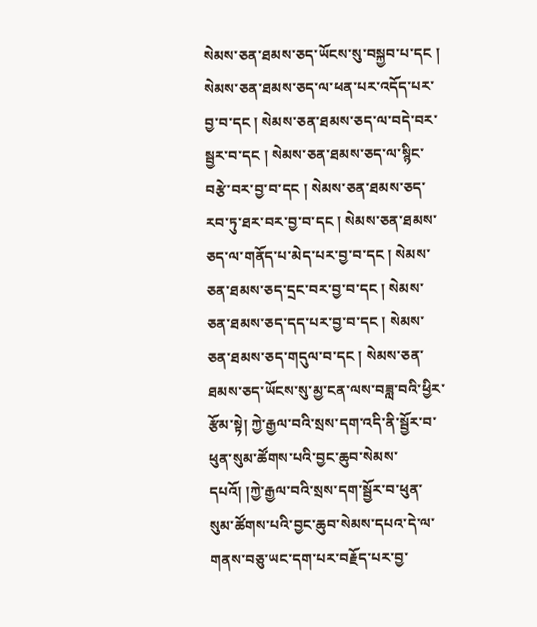སེམས་ཅན་ཐམས་ཅད་ཡོངས་སུ་བསྐྱབ་པ་དང ། སེམས་ཅན་ཐམས་ཅད་ལ་ཕན་པར་འདོད་པར་བྱ་བ་དང ། སེམས་ཅན་ཐམས་ཅད་ལ་བདེ་བར་སྦྱར་བ་དང ། སེམས་ཅན་ཐམས་ཅད་ལ་སྙིང་བརྩེ་བར་བྱ་བ་དང ། སེམས་ཅན་ཐམས་ཅད་རབ་ཏུ་ཐར་བར་བྱ་བ་དང ། སེམས་ཅན་ཐམས་ཅད་ལ་གནོད་པ་མེད་པར་བྱ་བ་དང ། སེམས་ཅན་ཐམས་ཅད་དྲང་བར་བྱ་བ་དང ། སེམས་ཅན་ཐམས་ཅད་དད་པར་བྱ་བ་དང ། སེམས་ཅན་ཐམས་ཅད་གདུལ་བ་དང ། སེམས་ཅན་ཐམས་ཅད་ཡོངས་སུ་མྱ་ངན་ལས་བཟླ་བའི་ཕྱིར་རྩོམ་སྟེ། ཀྱེ་རྒྱལ་བའི་སྲས་དག་འདི་ནི་སྦྱོར་བ་ཕུན་སུམ་ཚོགས་པའི་བྱང་ཆུབ་སེམས་དཔའོ། །ཀྱེ་རྒྱལ་བའི་སྲས་དག་སྦྱོར་བ་ཕུན་སུམ་ཚོགས་པའི་བྱང་ཆུབ་སེམས་དཔའ་དེ་ལ་གནས་བཅུ་ཡང་དག་པར་བརྗོད་པར་བྱ་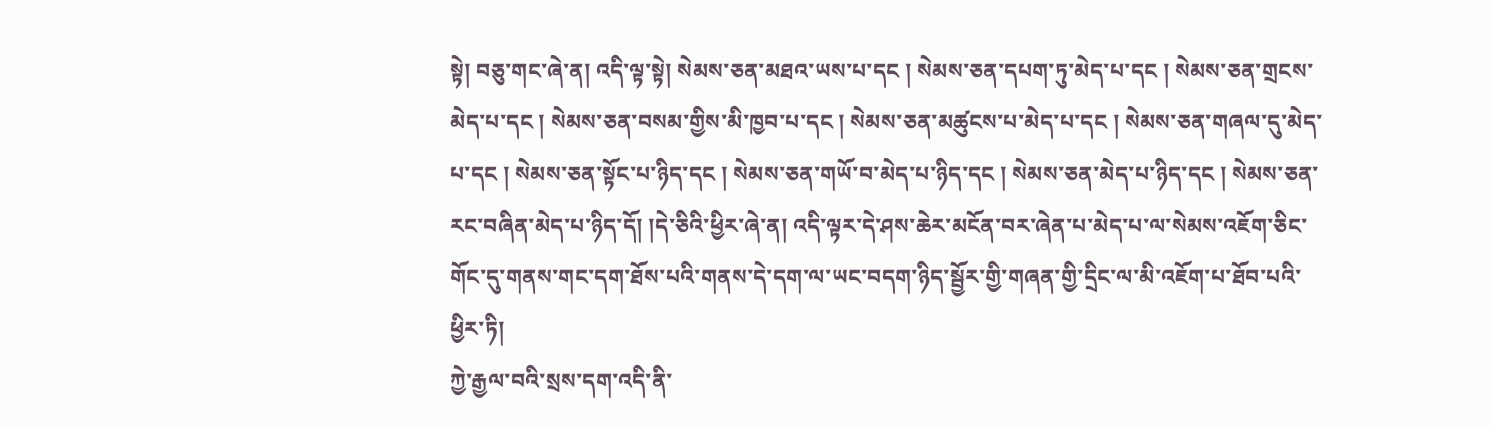སྟེ། བཅུ་གང་ཞེ་ན། འདི་ལྟ་སྟེ། སེམས་ཅན་མཐའ་ཡས་པ་དང ། སེམས་ཅན་དཔག་ཏུ་མེད་པ་དང ། སེམས་ཅན་གྲངས་མེད་པ་དང ། སེམས་ཅན་བསམ་གྱིས་མི་ཁྱབ་པ་དང ། སེམས་ཅན་མཚུངས་པ་མེད་པ་དང ། སེམས་ཅན་གཞལ་དུ་མེད་པ་དང ། སེམས་ཅན་སྟོང་པ་ཉིད་དང ། སེམས་ཅན་གཡོ་བ་མེད་པ་ཉིད་དང ། སེམས་ཅན་མེད་པ་ཉིད་དང ། སེམས་ཅན་རང་བཞིན་མེད་པ་ཉིད་དོ། །དེ་ཅིའི་ཕྱིར་ཞེ་ན། འདི་ལྟར་དེ་ཤས་ཆེར་མངོན་བར་ཞེན་པ་མེད་པ་ལ་སེམས་འཇོག་ཅིང་གོང་དུ་གནས་གང་དག་ཐོས་པའི་གནས་དེ་དག་ལ་ཡང་བདག་ཉིད་སྦྱོར་གྱི་གཞན་གྱི་དྲིང་ལ་མི་འཇོག་པ་ཐོབ་པའི་ཕྱིར་ཏི།
ཀྱེ་རྒྱལ་བའི་སྲས་དག་འདི་ནི་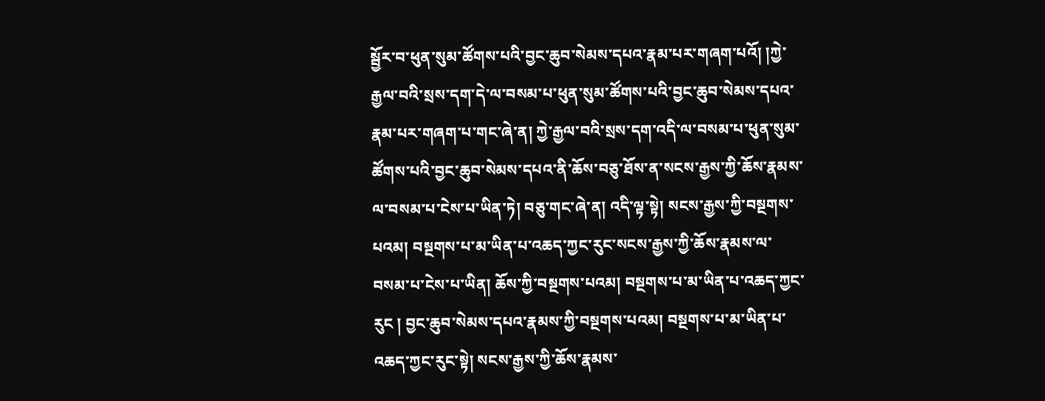སྦྱོར་བ་ཕུན་སུམ་ཚོགས་པའི་བྱང་ཆུབ་སེམས་དཔའ་རྣམ་པར་གཞག་པའོ། །ཀྱེ་རྒྱལ་བའི་སྲས་དག་དེ་ལ་བསམ་པ་ཕུན་སུམ་ཚོགས་པའི་བྱང་ཆུབ་སེམས་དཔའ་རྣམ་པར་གཞག་པ་གང་ཞེ་ན། ཀྱེ་རྒྱལ་བའི་སྲས་དག་འདི་ལ་བསམ་པ་ཕུན་སུམ་ཚོགས་པའི་བྱང་ཆུབ་སེམས་དཔའ་ནི་ཆོས་བཅུ་ཐོས་ན་སངས་རྒྱས་ཀྱི་ཆོས་རྣམས་ལ་བསམ་པ་ངེས་པ་ཡིན་ཏེ། བཅུ་གང་ཞེ་ན། འདི་ལྟ་སྟེ། སངས་རྒྱས་ཀྱི་བསྔགས་པའམ། བསྔགས་པ་མ་ཡིན་པ་འཆད་ཀྱང་རུང་སངས་རྒྱས་ཀྱི་ཆོས་རྣམས་ལ་བསམ་པ་ངེས་པ་ཡིན། ཆོས་ཀྱི་བསྔགས་པའམ། བསྔགས་པ་མ་ཡིན་པ་འཆད་ཀྱང་རུང ། བྱང་ཆུབ་སེམས་དཔའ་རྣམས་ཀྱི་བསྔགས་པའམ། བསྔགས་པ་མ་ཡིན་པ་འཆད་ཀྱང་རུང་སྟེ། སངས་རྒྱས་ཀྱི་ཆོས་རྣམས་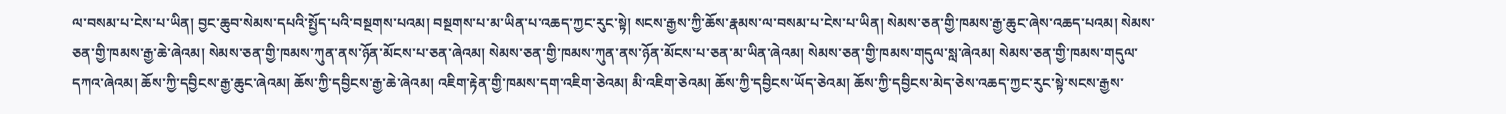ལ་བསམ་པ་ངེས་པ་ཡིན། བྱང་ཆུབ་སེམས་དཔའི་སྤྱོད་པའི་བསྔགས་པའམ། བསྔགས་པ་མ་ཡིན་པ་འཆད་ཀྱང་རུང་སྟེ། སངས་རྒྱས་ཀྱི་ཆོས་རྣམས་ལ་བསམ་པ་ངེས་པ་ཡིན། སེམས་ཅན་གྱི་ཁམས་རྒྱ་ཆུང་ཞེས་འཆད་པའམ། སེམས་ཅན་གྱི་ཁམས་རྒྱ་ཆེ་ཞེའམ། སེམས་ཅན་གྱི་ཁམས་ཀུན་ནས་ཉོན་མོངས་པ་ཅན་ཞེའམ། སེམས་ཅན་གྱི་ཁམས་ཀུན་ནས་ཉོན་མོངས་པ་ཅན་མ་ཡིན་ཞེའམ། སེམས་ཅན་གྱི་ཁམས་གདུལ་སླ་ཞེའམ། སེམས་ཅན་གྱི་ཁམས་གདུལ་དཀའ་ཞེའམ། ཆོས་ཀྱི་དབྱིངས་རྒྱ་ཆུང་ཞེའམ། ཆོས་ཀྱི་དབྱིངས་རྒྱ་ཆེ་ཞེའམ། འཇིག་རྟེན་གྱི་ཁམས་དག་འཇིག་ཅེའམ། མི་འཇིག་ཅེའམ། ཆོས་ཀྱི་དབྱིངས་ཡོད་ཅེའམ། ཆོས་ཀྱི་དབྱིངས་མེད་ཅེས་འཆད་ཀྱང་རུང་སྟེ་སངས་རྒྱས་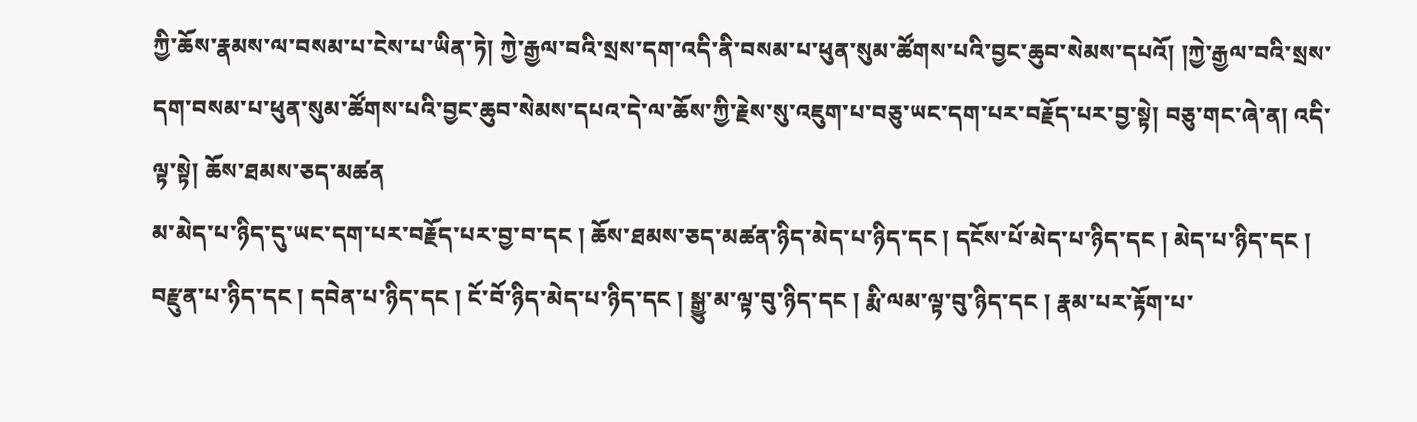ཀྱི་ཆོས་རྣམས་ལ་བསམ་པ་ངེས་པ་ཡིན་ཏེ། ཀྱེ་རྒྱལ་བའི་སྲས་དག་འདི་ནི་བསམ་པ་ཕུན་སུམ་ཚོགས་པའི་བྱང་ཆུབ་སེམས་དཔའོ། །ཀྱེ་རྒྱལ་བའི་སྲས་དག་བསམ་པ་ཕུན་སུམ་ཚོགས་པའི་བྱང་ཆུབ་སེམས་དཔའ་དེ་ལ་ཆོས་ཀྱི་རྗེས་སུ་འཇུག་པ་བཅུ་ཡང་དག་པར་བརྗོད་པར་བྱ་སྟེ། བཅུ་གང་ཞེ་ན། འདི་ལྟ་སྟེ། ཆོས་ཐམས་ཅད་མཚན
མ་མེད་པ་ཉིད་དུ་ཡང་དག་པར་བརྗོད་པར་བྱ་བ་དང ། ཆོས་ཐམས་ཅད་མཚན་ཉིད་མེད་པ་ཉིད་དང ། དངོས་པོ་མེད་པ་ཉིད་དང ། མེད་པ་ཉིད་དང ། བརྫུན་པ་ཉིད་དང ། དབེན་པ་ཉིད་དང ། ངོ་བོ་ཉིད་མེད་པ་ཉིད་དང ། སྒྱུ་མ་ལྟ་བུ་ཉིད་དང ། རྨི་ལམ་ལྟ་བུ་ཉིད་དང ། རྣམ་པར་རྟོག་པ་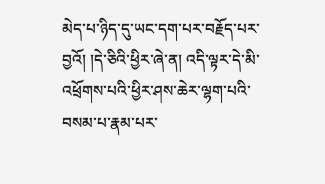མེད་པ་ཉིད་དུ་ཡང་དག་པར་བརྗོད་པར་བྱའོ། །དེ་ཅིའི་ཕྱིར་ཞེ་ན། འདི་ལྟར་དེ་མི་འཕྲོགས་པའི་ཕྱིར་ཤས་ཆེར་ལྷག་པའི་བསམ་པ་རྣམ་པར་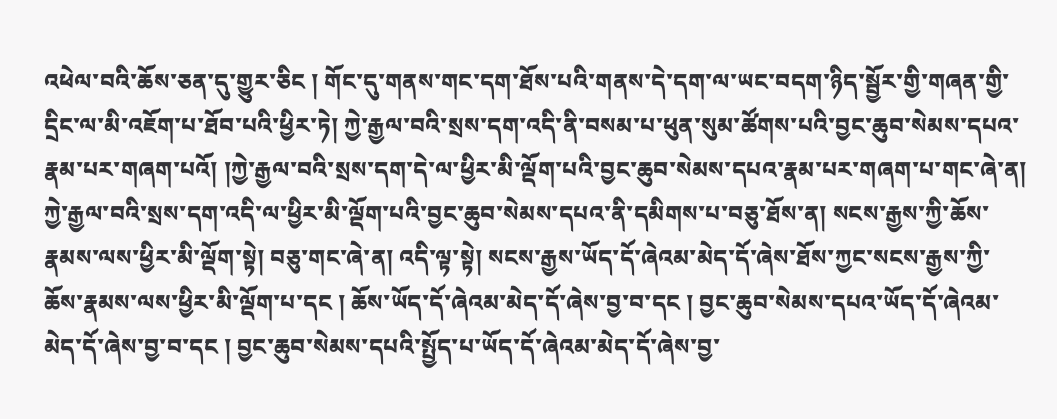འཕེལ་བའི་ཆོས་ཅན་དུ་གྱུར་ཅིང ། གོང་དུ་གནས་གང་དག་ཐོས་པའི་གནས་དེ་དག་ལ་ཡང་བདག་ཉིད་སྦྱོར་གྱི་གཞན་གྱི་དྲིང་ལ་མི་འཇོག་པ་ཐོབ་པའི་ཕྱིར་ཏེ། ཀྱེ་རྒྱལ་བའི་སྲས་དག་འདི་ནི་བསམ་པ་ཕུན་སུམ་ཚོགས་པའི་བྱང་ཆུབ་སེམས་དཔའ་རྣམ་པར་གཞག་པའོ། །ཀྱེ་རྒྱལ་བའི་སྲས་དག་དེ་ལ་ཕྱིར་མི་ལྡོག་པའི་བྱང་ཆུབ་སེམས་དཔའ་རྣམ་པར་གཞག་པ་གང་ཞེ་ན། ཀྱེ་རྒྱལ་བའི་སྲས་དག་འདི་ལ་ཕྱིར་མི་ལྡོག་པའི་བྱང་ཆུབ་སེམས་དཔའ་ནི་དམིགས་པ་བཅུ་ཐོས་ན། སངས་རྒྱས་ཀྱི་ཆོས་རྣམས་ལས་ཕྱིར་མི་ལྡོག་སྟེ། བཅུ་གང་ཞེ་ན། འདི་ལྟ་སྟེ། སངས་རྒྱས་ཡོད་དོ་ཞེའམ་མེད་དོ་ཞེས་ཐོས་ཀྱང་སངས་རྒྱས་ཀྱི་ཆོས་རྣམས་ལས་ཕྱིར་མི་ལྡོག་པ་དང ། ཆོས་ཡོད་དོ་ཞེའམ་མེད་དོ་ཞེས་བྱ་བ་དང ། བྱང་ཆུབ་སེམས་དཔའ་ཡོད་དོ་ཞེའམ་མེད་དོ་ཞེས་བྱ་བ་དང ། བྱང་ཆུབ་སེམས་དཔའི་སྤྱོད་པ་ཡོད་དོ་ཞེའམ་མེད་དོ་ཞེས་བྱ་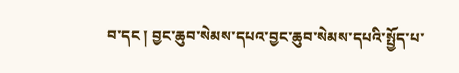བ་དང ། བྱང་ཆུབ་སེམས་དཔའ་བྱང་ཆུབ་སེམས་དཔའི་སྤྱོད་པ་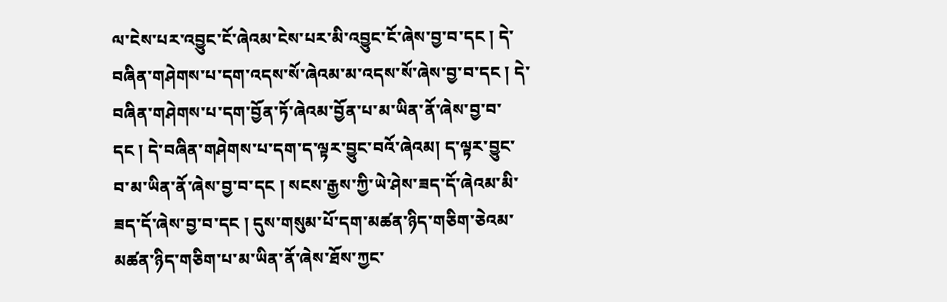ལ་ངེས་པར་འབྱུང་ངོ་ཞེའམ་ངེས་པར་མི་འབྱུང་ངོ་ཞེས་བྱ་བ་དང ། དེ་བཞིན་གཤེགས་པ་དག་འདས་སོ་ཞེའམ་མ་འདས་སོ་ཞེས་བྱ་བ་དང ། དེ་བཞིན་གཤེགས་པ་དག་བྱོན་ཏོ་ཞེའམ་བྱོན་པ་མ་ཡིན་ནོ་ཞེས་བྱ་བ་དང ། དེ་བཞིན་གཤེགས་པ་དག་ད་ལྟར་བྱུང་བའོ་ཞེའམ། ད་ལྟར་བྱུང་བ་མ་ཡིན་ནོ་ཞེས་བྱ་བ་དང ། སངས་རྒྱས་ཀྱི་ཡེ་ཤེས་ཟད་དོ་ཞེའམ་མི་ཟད་དོ་ཞེས་བྱ་བ་དང ། དུས་གསུམ་པོ་དག་མཚན་ཉིད་གཅིག་ཅེའམ་མཚན་ཉིད་གཅིག་པ་མ་ཡིན་ནོ་ཞེས་ཐོས་ཀྱང་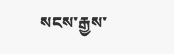སངས་རྒྱས་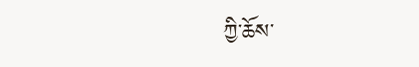ཀྱི་ཆོས་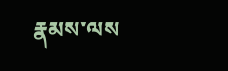རྣམས་ལས